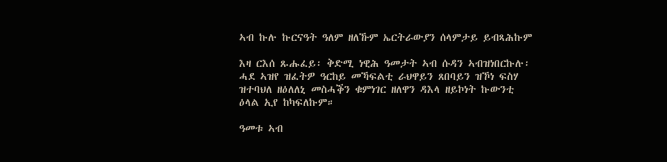ኣብ ኩሉ ኩርናዓት ዓለም ዘለኹም ኤርትራውያን ሰላምታይ ይብጻሕኩም

እዛ ርእሰ ጹሑፈይ፡ ቅድሚ ነዊሕ ዓመታት ኣብ ሱዳን ኣብዝነበርኩሉ፡ ሓደ ኣዝየ ዝፈትዎ ዓርከይ መኻፍልቲ ራህዋይን ጸበባይን ዝኾነ ፍስሃ ዝተባህለ ዘዕለለኒ መስሓቕን ቁምነገር ዘለዋን ዳእላ ዘይኮነት ኩውንቲ ዕላል ኢየ ከካፍለኩም።

ዓመቱ ኣብ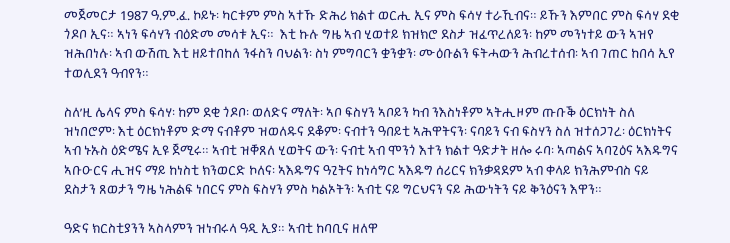መጀመርታ 1987 ዓ.ም.ፈ. ኮይኑ፡ ካርቱም ምስ ኣተኹ ድሕሪ ክልተ ወርሒ ኢና ምስ ፍሳሃ ተራኺብና። ይኹን እምበር ምስ ፍሳሃ ደቂ ጎዶቦ ኢና። ኣነን ፍሳሃን ብዕድመ መሳቱ ኢና።  እቲ ኩሉ ግዜ ኣብ ሂወተይ ክዝክሮ ደስታ ዝፈጥረለይን፡ ከም መንነተይ ውን ኣዝየ ዝሕበነሉ፡ ኣብ ውሽጢ እቲ ዘይተበከለ ንፋስን ባህልን፡ ስነ ምግባርን ቋንቋን፡ ሙዕቡልን ፍትሓውን ሕብረተሰብ፡ ኣብ ገጠር ከበሳ ኢየ ተወሊደን ዓብየን።

ስለ’ዚ ሌላና ምስ ፍሳሃ፡ ከም ደቂ ጎዶቦ፡ ወለድና ማለት፡ ኣቦ ፍስሃን ኣቦይን ካብ ንእስነቶም ኣትሒዞም ጡቡቕ ዕርክነት ስለ ዝነበሮም፡ እቲ ዕርክነቶም ድማ ናብቶም ዝወለዱና ደቆም፡ ናብተን ዓበይቲ ኣሕዋትናን፡ ናባይን ናብ ፍስሃን ስለ ዝተሰጋገረ፡ ዕርክነትና ኣብ ኑኡስ ዕድሜና ኢዩ ጀሚሩ። ኣብቲ ዝቐጸለ ሂወትና ውን፡ ናብቲ ኣብ ሞንጎ እተን ክልተ ዓድታት ዘሎ ሩባ፡ ኣጣልና ኣባጊዕና ኣእዱግና ኣቡዑርና ሒዝና ማይ ከነስቲ ክንወርድ ኮለና፡ ኣእዱግና ዓጊትና ከነሳግር ኣእዱግ ሰሪርና ክንቃዳደም ኣብ ቀላይ ክንሕምብስ ናይ ደስታን ጸወታን ግዜ ነሕልፍ ነበርና ምስ ፍስሃን ምስ ካልኦትን፡ ኣብቲ ናይ ግርህናን ናይ ሕውነትን ናይ ቅንዕናን እዋን።

ዓድና ክርስቲያንን ኣስላምን ዝነብሩላ ዓዲ ኢያ። ኣብቲ ከባቢና ዘለዋ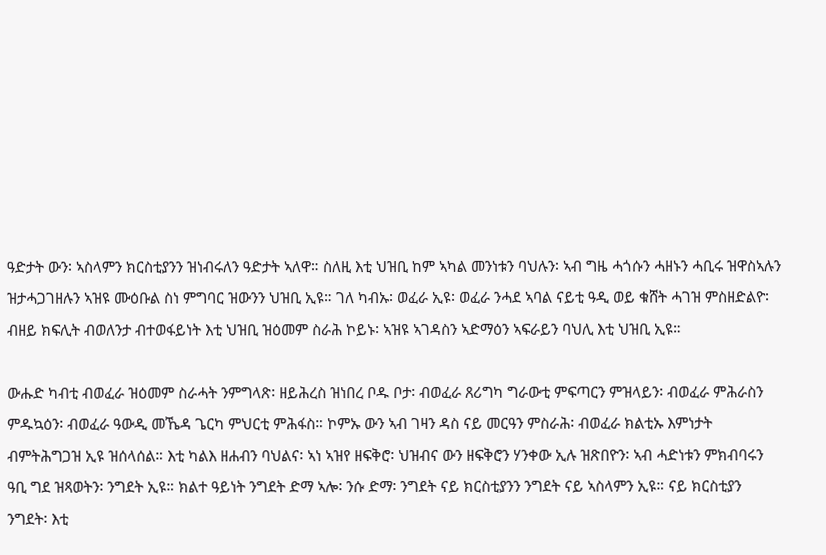ዓድታት ውን፡ ኣስላምን ክርስቲያንን ዝነብሩለን ዓድታት ኣለዋ። ስለዚ እቲ ህዝቢ ከም ኣካል መንነቱን ባህሉን፡ ኣብ ግዜ ሓጎሱን ሓዘኑን ሓቢሩ ዝዋስኣሉን ዝታሓጋገዘሉን ኣዝዩ ሙዕቡል ስነ ምግባር ዝውንን ህዝቢ ኢዩ። ገለ ካብኡ፡ ወፈራ ኢዩ፡ ወፈራ ንሓደ ኣባል ናይቲ ዓዲ ወይ ቁሸት ሓገዝ ምስዘድልዮ፡ ብዘይ ክፍሊት ብወለንታ ብተወፋይነት እቲ ህዝቢ ዝዕመም ስራሕ ኮይኑ፡ ኣዝዩ ኣገዳስን ኣድማዕን ኣፍራይን ባህሊ እቲ ህዝቢ ኢዩ።

ውሑድ ካብቲ ብወፈራ ዝዕመም ስራሓት ንምግላጽ፡ ዘይሕረስ ዝነበረ ቦዱ ቦታ፡ ብወፈራ ጸሪግካ ግራውቲ ምፍጣርን ምዝላይን፡ ብወፈራ ምሕራስን ምዱኳዕን፡ ብወፈራ ዓውዲ መኼዳ ጌርካ ምህርቲ ምሕፋስ። ኮምኡ ውን ኣብ ገዛን ዳስ ናይ መርዓን ምስራሕ፡ ብወፈራ ክልቲኡ እምነታት ብምትሕግጋዝ ኢዩ ዝሰላሰል። እቲ ካልእ ዘሐብን ባህልና፡ ኣነ ኣዝየ ዘፍቅሮ፡ ህዝብና ውን ዘፍቅሮን ሃንቀው ኢሉ ዝጽበዮን፡ ኣብ ሓድነቱን ምክብባሩን  ዓቢ ግደ ዝጻወትን፡ ንግደት ኢዩ። ክልተ ዓይነት ንግደት ድማ ኣሎ፡ ንሱ ድማ፡ ንግደት ናይ ክርስቲያንን ንግደት ናይ ኣስላምን ኢዩ። ናይ ክርስቲያን ንግደት፡ እቲ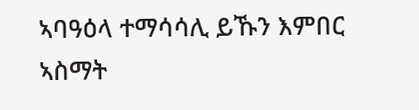ኣባዓዕላ ተማሳሳሊ ይኹን እምበር ኣስማት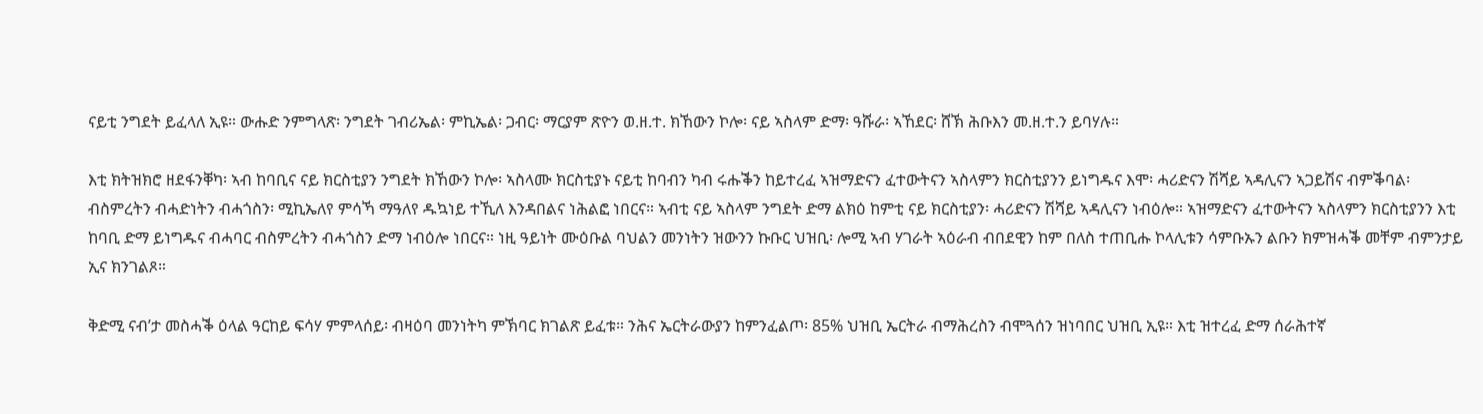ናይቲ ንግደት ይፈላለ ኢዩ። ውሑድ ንምግላጽ፡ ንግደት ገብሪኤል፡ ምኪኤል፡ ጋብር፡ ማርያም ጽዮን ወ.ዘ.ተ. ክኸውን ኮሎ፡ ናይ ኣስላም ድማ፡ ዓሹራ፡ ኣኸደር፡ ሸኽ ሕቡእን መ.ዘ.ተ.ን ይባሃሉ።

እቲ ክትዝክሮ ዘደፋንቐካ፡ ኣብ ከባቢና ናይ ክርስቲያን ንግደት ክኸውን ኮሎ፡ ኣስላሙ ክርስቲያኑ ናይቲ ከባብን ካብ ሩሑቕን ከይተረፈ ኣዝማድናን ፈተውትናን ኣስላምን ክርስቲያንን ይነግዱና እሞ፡ ሓሪድናን ሽሻይ ኣዳሊናን ኣጋይሽና ብምቕባል፡ ብስምረትን ብሓድነትን ብሓጎስን፡ ሚኪኤለየ ምሳኻ ማዓለየ ዱኳነይ ተኺለ እንዳበልና ነሕልፎ ነበርና። ኣብቲ ናይ ኣስላም ንግደት ድማ ልክዕ ከምቲ ናይ ክርስቲያን፡ ሓሪድናን ሽሻይ ኣዳሊናን ነብዕሎ። ኣዝማድናን ፈተውትናን ኣስላምን ክርስቲያንን እቲ ከባቢ ድማ ይነግዱና ብሓባር ብስምረትን ብሓጎስን ድማ ነብዕሎ ነበርና። ነዚ ዓይነት ሙዕቡል ባህልን መንነትን ዝውንን ኩቡር ህዝቢ፡ ሎሚ ኣብ ሃገራት ኣዕራብ ብበደዊን ከም በለስ ተጠቢሑ ኮላሊቱን ሳምቡኡን ልቡን ክምዝሓቕ መቸም ብምንታይ ኢና ክንገልጾ።

ቅድሚ ናብ’ታ መስሓቕ ዕላል ዓርከይ ፍሳሃ ምምላሰይ፡ ብዛዕባ መንነትካ ምኽባር ክገልጽ ይፈቱ። ንሕና ኤርትራውያን ከምንፈልጦ፡ 85% ህዝቢ ኤርትራ ብማሕረስን ብሞጓሰን ዝነባበር ህዝቢ ኢዩ። እቲ ዝተረፈ ድማ ሰራሕተኛ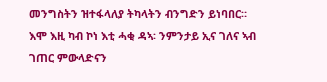መንግስትን ዝተፋላለያ ትካላትን ብንግድን ይነባበር። እሞ እዚ ካብ ኮነ እቲ ሓቂ ዳኣ፡ ንምንታይ ኢና ገለና ኣብ ገጠር ምውላድናን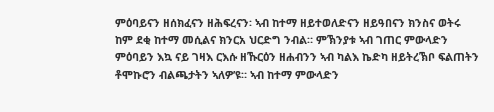ምዕባይናን ዘሰክፈናን ዘሕፍረናን፡ ኣብ ከተማ ዘይተወለድናን ዘይዓበናን ክንስና ወትሩ ከም ደቂ ከተማ መሲልና ክንርአ ህርድግ ንብል። ምኽንያቱ ኣብ ገጠር ምውላድን ምዕባይን እኳ ናይ ገዛእ ርእሱ ዘኹርዕን ዘሐብንን ኣብ ካልእ ኬድካ ዘይትረኽቦ ፍልጠትን ቶሞኩሮን ብልጫታትን ኣለዎ’ዩ። ኣብ ከተማ ምውላድን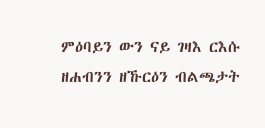ምዕባይን ውን ናይ ገዛእ ርእሱ ዘሐብንን ዘኹርዕን ብልጫታት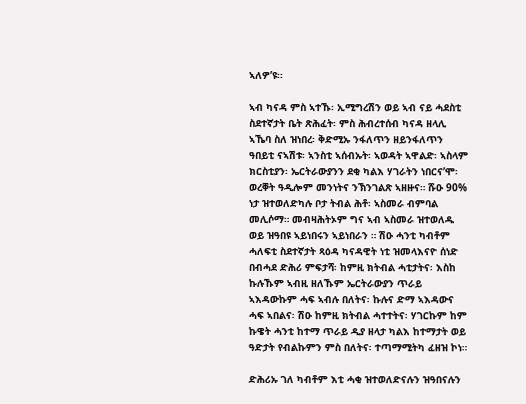ኣለዎ’ዩ።

ኣብ ካናዳ ምስ ኣተኹ፡ ኢሚግረሽን ወይ ኣብ ናይ ሓደስቲ ስደተኛታት ቤት ጽሕፈት፡ ምስ ሕብረተሰብ ካናዳ ዘላሊ ኣኼባ ስለ ዝነበረ፡ ቅድሚኡ ንፋለጥን ዘይንፋለጥን ዓበይቲ ናኣሽቱ፡ ኣንስቲ ኣሰብኡት፡ ኣወዳት ኣዋልድ፡ ኣስላም ክርስቲያን፡ ኤርትራውያንን ደቂ ካልእ ሃገራትን ነበርና’ሞ፡ ወረቐት ዓዲሎም መንነትና ንኽንገልጽ ኣዘዙና። ሹዑ 90% ነታ ዝተወለድካሉ ቦታ ትብል ሕቶ፡ ኣስመራ ብምባል መሊሶማ። መብዛሕትኦም ግና ኣብ ኣስመራ ዝተወለዱ ወይ ዝዓበዩ ኣይነበሩን ኣይነበራን ። ሽዑ ሓንቲ ካብቶም ሓለፍቲ ስደተኛታት ጻዕዳ ካናዳዊት ነቲ ዝመላእናዮ ሰነድ በብሓደ ድሕሪ ምፍታሻ፡ ከምዚ ክትብል ሓቲታትና፡ እስከ ኩሉኹም ኣብዚ ዘለኹም ኤርትራውያን ጥራይ ኣእዳውኩም ሓፍ ኣብሉ በለትና፡ ኩሉና ድማ ኣእዳውና ሓፍ ኣበልና፡ ሽዑ ከምዚ ክትብል ሓተተትና፡ ሃገርኩም ከም ኩዌት ሓንቲ ከተማ ጥራይ ዲያ ዘላታ ካልእ ከተማታት ወይ ዓድታት የብልኩምን ምስ በለትና፡ ተጣማሚትካ ፈዘዝ ኮነ።

ድሕሪኡ ገለ ካብቶም እቲ ሓቂ ዝተወለድናሉን ዝዓበናሉን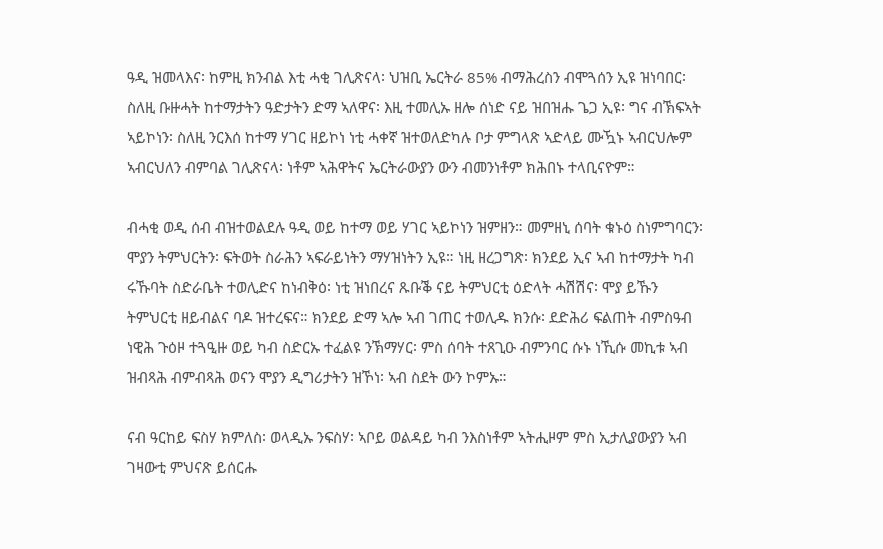ዓዲ ዝመላእና፡ ከምዚ ክንብል እቲ ሓቂ ገሊጽናላ፡ ህዝቢ ኤርትራ 85% ብማሕረስን ብሞጓሰን ኢዩ ዝነባበር፡ ስለዚ ቡዙሓት ከተማታትን ዓድታትን ድማ ኣለዋና፡ እዚ ተመሊኡ ዘሎ ሰነድ ናይ ዝበዝሑ ጌጋ ኢዩ፡ ግና ብኽፍኣት ኣይኮነን፡ ስለዚ ንርእሰ ከተማ ሃገር ዘይኮነ ነቲ ሓቀኛ ዝተወለድካሉ ቦታ ምግላጽ ኣድላይ ሙዃኑ ኣብርህሎም ኣብርህለን ብምባል ገሊጽናላ፡ ነቶም ኣሕዋትና ኤርትራውያን ውን ብመንነቶም ክሕበኑ ተላቢናዮም።

ብሓቂ ወዲ ሰብ ብዝተወልደሉ ዓዲ ወይ ከተማ ወይ ሃገር ኣይኮነን ዝምዘን። መምዘኒ ሰባት ቁኑዕ ስነምግባርን፡ ሞያን ትምህርትን፡ ፍትወት ስራሕን ኣፍራይነትን ማሃዝነትን ኢዩ። ነዚ ዘረጋግጽ፡ ክንደይ ኢና ኣብ ከተማታት ካብ ሩኹባት ስድራቤት ተወሊድና ከነብቅዕ፡ ነቲ ዝነበረና ጹቡቕ ናይ ትምህርቲ ዕድላት ሓሽሽና፡ ሞያ ይኹን ትምህርቲ ዘይብልና ባዶ ዝተረፍና። ክንደይ ድማ ኣሎ ኣብ ገጠር ተወሊዱ ክንሱ፡ ደድሕሪ ፍልጠት ብምስዓብ ነዊሕ ጉዕዞ ተጓዒዙ ወይ ካብ ስድርኡ ተፈልዩ ንኽማሃር፡ ምስ ሰባት ተጸጊዑ ብምንባር ሱኑ ነኺሱ መኪቱ ኣብ ዝብጻሕ ብምብጻሕ ወናን ሞያን ዲግሪታትን ዝኾነ፡ ኣብ ስደት ውን ኮምኡ።

ናብ ዓርከይ ፍስሃ ክምለስ፡ ወላዲኡ ንፍስሃ፡ ኣቦይ ወልዳይ ካብ ንእስነቶም ኣትሒዞም ምስ ኢታሊያውያን ኣብ ገዛውቲ ምህናጽ ይሰርሑ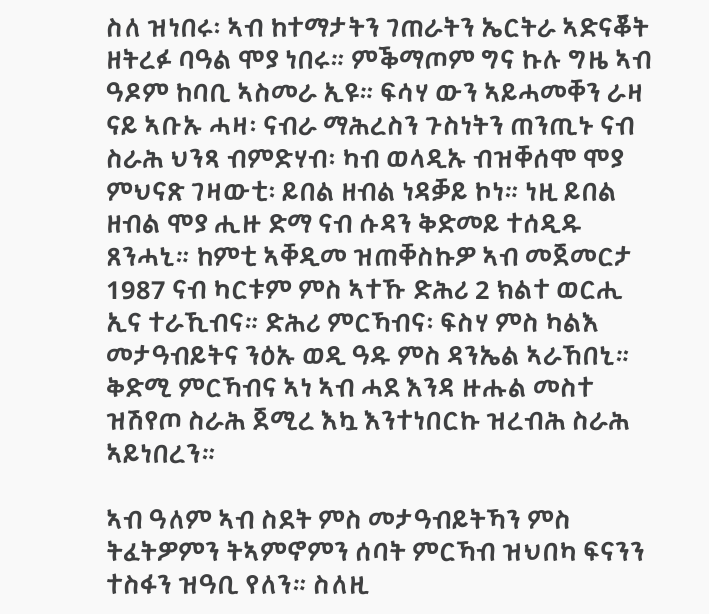ስለ ዝነበሩ፡ ኣብ ከተማታትን ገጠራትን ኤርትራ ኣድናቖት ዘትረፉ ባዓል ሞያ ነበሩ። ምቕማጦም ግና ኩሉ ግዜ ኣብ ዓዶም ከባቢ ኣስመራ ኢዩ። ፍሳሃ ውን ኣይሓመቐን ራዛ ናይ ኣቡኡ ሓዛ፡ ናብራ ማሕረስን ጉስነትን ጠንጢኑ ናብ ስራሕ ህንጻ ብምድሃብ፡ ካብ ወላዲኡ ብዝቐሰሞ ሞያ ምህናጽ ገዛውቲ፡ ይበል ዘብል ነዳቓይ ኮነ። ነዚ ይበል ዘብል ሞያ ሒዙ ድማ ናብ ሱዳን ቅድመይ ተሰዲዱ ጸንሓኒ። ከምቲ ኣቐዲመ ዝጠቐስኩዎ ኣብ መጀመርታ 1987 ናብ ካርቱም ምስ ኣተኹ ድሕሪ 2 ክልተ ወርሒ ኢና ተራኺብና። ድሕሪ ምርኻብና፡ ፍስሃ ምስ ካልእ መታዓብይትና ንዕኡ ወዲ ዓዱ ምስ ዳንኤል ኣራኸበኒ። ቅድሚ ምርኻብና ኣነ ኣብ ሓደ እንዳ ዙሑል መስተ ዝሽየጦ ስራሕ ጀሚረ እኳ እንተነበርኩ ዝረብሕ ስራሕ ኣይነበረን።

ኣብ ዓለም ኣብ ስደት ምስ መታዓብይትኻን ምስ ትፈትዎምን ትኣምኖምን ሰባት ምርኻብ ዝህበካ ፍናንን ተስፋን ዝዓቢ የለን። ስለዚ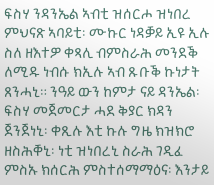ፍስሃ ንዳንኤል ኣብቲ ዝሰርሖ ዝነበረ ምህናጽ ኣባይቲ፡ ሙኩር ነዳቓይ ኢዩ ኢሉ ስለ ዘእተዎ ቀጻሊ ብምስራሕ መንደቕ ለሚዱ ነብሱ ክኢሉ ኣብ ጹቡቕ ኩነታት ጸንሓኒ። ንዓይ ውን ከምታ ናይ ዳንኤል፡ ፍስሃ መጀመርታ ሓደ ቅያር ክዳን ጀንጀነኒ፡ ቀጺሉ እቲ ኩሉ ግዜ ክዝክሮ ዘስሕቐኒ፡ ነቲ ዝነበረኒ ስራሕ ገዲፈ ምስኡ ክሰርሕ ምስተሰማማዕና፡ እንታይ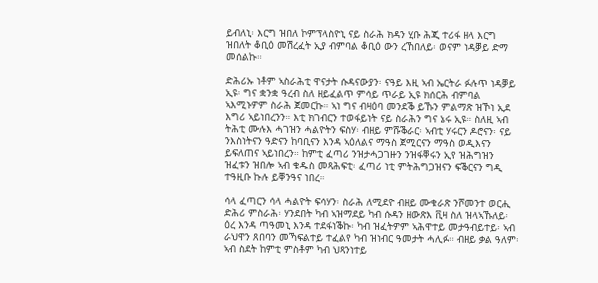ይብለኒ፡ እርግ ዝበለ ኮምፕላስዮኒ ናይ ስራሕ ክዳን ሂቡ ሕጂ ተሪፋ ዘላ እርግ ዝበለት ቆቢዕ መሽረፈት ኢያ ብምባል ቆቢዕ ውን ረኸበለይ፡ ወናም ነዳቓይ ድማ መሰልኩ።

ድሕሪኡ ነቶም ኣስራሕቲ ዋናታት ሱዳናውያን፡ ናዓይ እዚ ኣብ ኤርትራ ፉሉጥ ነዳቓይ ኢዩ፡ ግና ቋንቋ ዓረብ ስለ ዘይፈልጥ ምሳይ ጥራይ ኢዩ ክሰርሕ ብምባል ኣእሚኑዎም ስራሕ ጀመርኩ። ኣነ ግና ብዛዕባ መንደቕ ይኹን ምልማጽ ዝኾነ ኢደ እግሪ ኣይነበረንን። እቲ ክገብርን ተወፋይነት ናይ ስራሕን ግና ኔሩ ኢዩ። ስለዚ ኣብ ትሕቲ ሙሉእ ሓገዝን ሓልዮትን ፍስሃ፡ ብዘይ ምሹቕራር፡ ኣብቲ ሃሩርን ዶሮናን፡ ናይ ንእስነትናን ዓድናን ከባቢናን እንዳ ኣዕለልና ማዓስ ጀሚርናን ማዓስ ወዲእናን ይፍለጠና ኣይነበረን። ከምቲ ፈጣሪ ንዝታሓጋገዙን ንዝፋቐሩን ኢየ ዝሕግዝን ዝፈቱን ዝበሎ ኣብ ቁዱስ መጻሕፍቲ፡ ፈጣሪ ነቲ ምትሕግጋዝናን ፍቕርናን ግዲ ተዓዚቡ ኩሉ ይቐንዓና ነበረ።

ሳላ ፈጣርን ሳላ ሓልዮት ፍሳሃን፡ ስራሕ ለሚደዮ ብዘይ ሙቁራጽ ንሾመንተ ወርሒ ድሕሪ ምስራሕ፡ ሃንደበት ካብ ኣዝማደይ ካብ ሱዳን ዘውጽእ ቪዛ ስለ ዝላኣኹለይ፡ ዕረ እንዳ ጣዓመኒ እንዳ ተደፋነቕኩ፡ ካብ ዝፈትዎም ኣሕዋተይ መታዓብይተይ፡ ኣብ ራህዋን ጸበባን መኻፍልተይ ተፈልየ ካብ ዝነብር ዓመታት ሓሊፉ። ብዘይ ቃል ዓለም፡ ኣብ ስደት ከምቲ ምስቶም ካብ ህጻንነተይ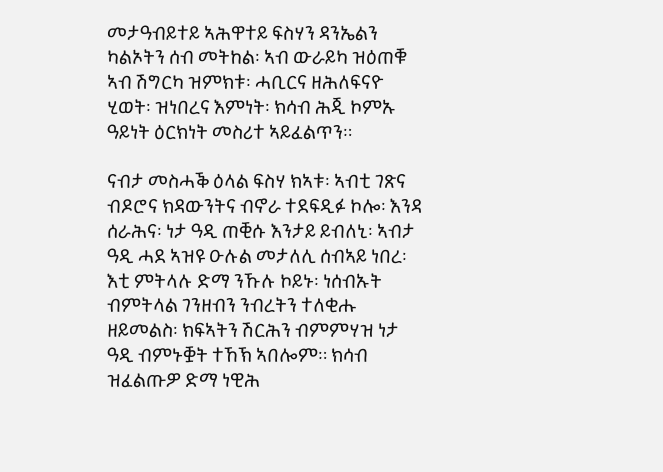መታዓብይተይ ኣሕዋተይ ፍስሃን ዳንኤልን ካልኦትን ሰብ መትከል፡ ኣብ ውራይካ ዝዕጠቑ ኣብ ሽግርካ ዝምክቱ፡ ሓቢርና ዘሕለፍናዮ ሂወት፡ ዝነበረና እምነት፡ ክሳብ ሕጂ ኮምኡ ዓይነት ዕርክነት መስሪተ ኣይፈልጥን።

ናብታ መስሓቕ ዕላል ፍስሃ ክኣቱ፡ ኣብቲ ገጽና ብዶሮና ክዳውንትና ብኖራ ተደፍዲፉ ኮሎ፡ እንዳ ሰራሕና፡ ነታ ዓዲ ጠቒሱ እንታይ ይብለኒ፡ ኣብታ ዓዲ ሓደ ኣዝዩ ዑሉል መታለሊ ሰብኣይ ነበረ፡ እቲ ምትላሉ ድማ ንኹሉ ኮይኑ፡ ነሰብኡት ብምትላል ገንዘብን ንብረትን ተለቂሑ ዘይመልስ፡ ክፍኣትን ሽርሕን ብምምሃዝ ነታ ዓዲ ብምኑቛት ተኸኽ ኣበሎም። ክሳብ ዝፈልጡዎ ድማ ነዊሕ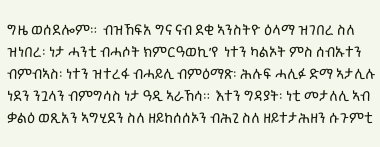ግዜ ወሰደሎም።  ብዝኸፍአ ግና ናብ ደቂ ኣንስትዮ ዕላማ ዝገበረ ስለ ዝነበረ፡ ነታ ሓንቲ ብሓሶት ክምርዓወኪ’የ  ነተን ካልኦት ምስ ሰብኡተን ብምብኣስ፡ ነተን ዝተረፋ ብሓይሊ ብምዕማጽ፡ ሕሉፍ ሓሊፉ ድማ ኣታሊሉ ነደን ንጓላን ብምግሳስ ነታ ዓዲ ኣራኸሳ።  እተን ግዳያት፡ ነቲ መታለሊ ኣብ ቃልዕ ወጺአን ኣግሂደን ስለ ዘይከሰሰኦን ብሕጊ ስለ ዘይተታሕዘን ሱጉምቲ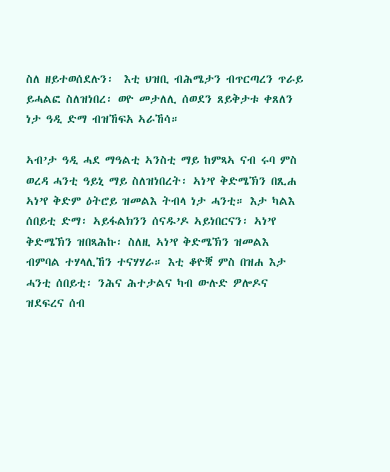ስለ ዘይተወሰደሉን፡  እቲ ህዝቢ ብሕሜታን ብጥርጣረን ጥራይ ይሓልፎ ስለዝነበረ፡ ወዮ መታለሊ ሰወደን ጸይቅታቱ ቀጸለን ነታ ዓዲ ድማ ብዝኸፍአ ኣራኸሳ።

ኣብ’ታ ዓዲ ሓደ ማዓልቲ ኣንስቲ ማይ ከምጻኣ ናብ ሩባ ምስ ወረዳ ሓንቲ ዓይኒ ማይ ስለዝነበረት፡ ኣነ’የ ቅድሜኽን በጺሐ ኣነ’የ ቅድም ዕትሮይ ዝመልእ ትብላ ነታ ሓንቲ። እታ ካልእ ሰበይቲ ድማ፡ ኣይፋልክንን ሰናዱ’ዶ ኣይነበርናን፡ ኣነ’የ ቅድሜኽን ዝበጻሕኩ፡ ስለዚ ኣነ’የ ቅድሜኽን ዝመልእ ብምባል ተሃላሊኸን ተናሃሃራ። እቲ ቆዮቛ ምስ በዝሐ እታ ሓንቲ ሰበይቲ፡ ንሕና ሕተታልና ካብ ውሉድ ዎሎዶና ዝደፍረና ሰብ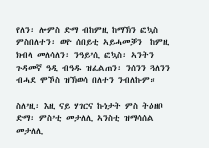የለን፡ ሎምስ ድማ ብከምዚ ከማኽን ፎኳስ ምስበለተን፡ ወዮ ሰበይቲ ኣይሓመቓን  ከምዚ ክብላ መለሳለን፡ ንዓይ’ሲ ፎኳስ፡ ኣንትን ጉዳመኛ ዓዲ ብዓዱ ዝፈልጠን፡ ንሰንን ጓለንን ብሓደ ሞኾስ ዝኽወሳ በለተን ንብለኩም።

ስለ’ዚ፡ እዚ ናይ ሃገርና ኩነታት ምስ ትዕዘቦ ድማ፡ ምስ’ቲ መታለሊ ኣንስቲ ዝማሳሰል መታለሊ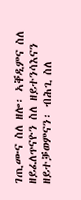ገጢሙና ስለ ዘሎ፡ ኣቐዲምና ስለ ዘይፈለጥናዮን ስለ ዘይተንሳእናን ዘይተቓወምናን፡ ብሕጊ ስለ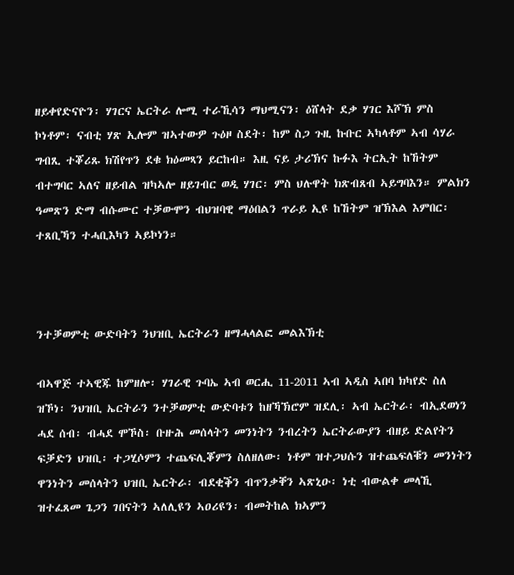ዘይቀየድናዮን፡ ሃገርና ኤርትራ ሎሚ ተራኺሳን ማህሚናን፡ ዕሸላት ደቃ ሃገር እሾኽ ምስ ኮነቶም፡ ናብቲ ሃጽ ኢሎም ዝኣተውዎ ጉዕዞ ስደት፡ ከም ስጋ ጉዚ ኩቡር ኣካላቶም ኣብ ሳሃራ ግብጺ ተቖሪጹ ክሽየጥን ደቁ ክዕመጻን ይርከብ። እዚ ናይ ታሪኽና ኩፉእ ትርኢት ከኸትም ብተግባር ኣለና ዘይብል ዝካኣሎ ዘይገብር ወዲ ሃገር፡ ምስ ህሉዋት ክጽብጸብ ኣይግባእን። ምልክን ዓመጽን ድማ ብሱሙር ተቓውሞን ብህዝባዊ ማዕበልን ጥራይ ኢዩ ከኸትም ዝኽእል እምበር፡ ተጸቢኻን ተሓቢእካን ኣይኮነን።



ንተቓወምቲ ውድባትን ንህዝቢ ኤርትራን ዘማሓላልፎ መልእኽቲ

ብኣዋጅ ተኣዊጁ ከምዘሎ፡ ሃገራዊ ጉባኤ ኣብ ወርሒ 11-2011 ኣብ ኣዲስ ኣበባ ክካየድ ስለ ዝኾነ፡ ንህዝቢ ኤርትራን ንተቓወምቲ ውድባቱን ከዘኻኽሮም ዝደሊ፡ ኣብ ኤርትራ፡ ብኢደወነን ሓደ ሰብ፡ ብሓደ ሞኾስ፡ ቡዙሕ መሰላትን መንነትን ንብረትን ኤርትራውያን ብዘይ ድልየትን ፍቓድን ህዝቢ፡ ተጋሂሶምን ተጨፍሊቖምን ስለዘለው፡ ነቶም ዝተጋህሱን ዝተጨፍለቑን መንነትን ዋንነትን መሰላትን ህዝቢ ኤርትራ፡ ብደቂቕን ብጥንቃቐን ኣጽኒዑ፡ ነቲ ብውልቀ መላኺ ዝተፈጸመ ጌጋን ገበናትን ኣለሊዩን ኣዐሪዩን፡ ብመትከል ክኣምን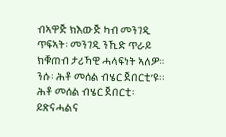ብኣዋጅ ክእውጅ ካብ መንገዲ ጥፍኣት፡ መንገዲ ንኺድ ጥራይ ክቑጠብ ታሪኻዊ ሓላፍነት ኣለዎ። ንሱ፡ ሕቶ መሰል ብሄር ጀበርቲ’ዩ፡፡ ሕቶ መሰል ብሄር ጀበርቲ፡ ይጽናሓልና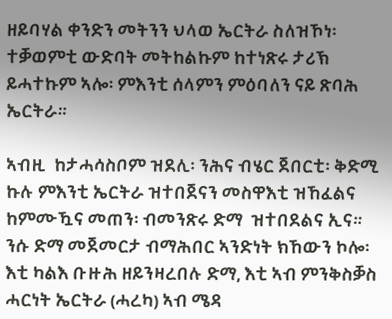ዘይባሃል ቀንድን መትንን ህላወ ኤርትራ ስለዝኾነ፡ ተቓወምቲ ውድባት መትከልኩም ከተነጽሩ ታሪኽ ይሓተኩም ኣሎ፡ ምእንቲ ሰላምን ምዕባለን ናይ ጽባሕ ኤርትራ።

ኣብዚ  ከታሓሳስቦም ዝደሊ፡ ንሕና ብሄር ጀበርቲ፡ ቅድሚ ኩሉ ምእንቲ ኤርትራ ዝተበጀናን መስዋእቲ ዝኸፈልና ከምሙዃና መጠን፡ ብመንጽሩ ድማ  ዝተበደልና ኢና። ንሱ ድማ መጀመርታ ብማሕበር ኣንድነት ክኸውን ኮሎ፡ እቲ ካልእ ቡዙሕ ዘይንዛረበሉ ድማ, እቲ ኣብ ምንቅስቓስ ሓርነት ኤርትራ (ሓረካ) ኣብ ሜዳ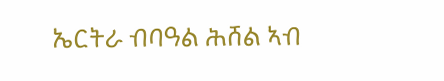ኤርትራ ብባዓል ሕሸል ኣብ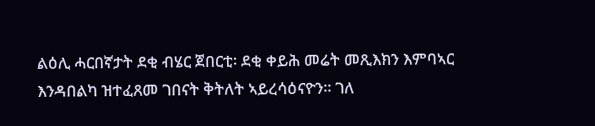ልዕሊ ሓርበኛታት ደቂ ብሄር ጀበርቲ፡ ደቂ ቀይሕ መሬት መጺእክን እምባኣር እንዳበልካ ዝተፈጸመ ገበናት ቅትለት ኣይረሳዕናዮን። ገለ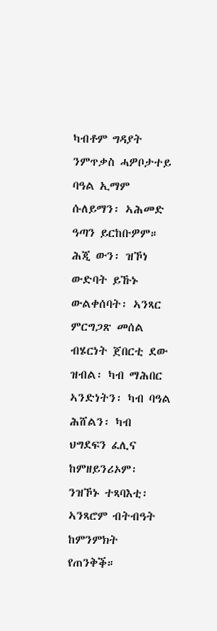ካብቶም ግዳያት ንምጥቃስ ሓዎቦታተይ ባዓል ኢማም ሱለይማን፡ ኣሕመድ ዓጣን ይርከቡዎም። ሕጂ ውን፡ ዝኾነ ውድባት ይኹኑ ውልቀሰባት፡ ኣንጻር ምርግጋጽ መሰል ብሄርነት ጀበርቲ ደው ዝብል፡ ካብ ማሕበር ኣንድነትን፡ ካብ ባዓል ሕሸልን፡ ካብ ህግደፍን ፈሊና ከምዘይንሪኦም፡ ንዝኾኑ ተጻባእቲ፡ ኣንጻሮም ብትብዓት ከምንምክት የጠንቅቕ።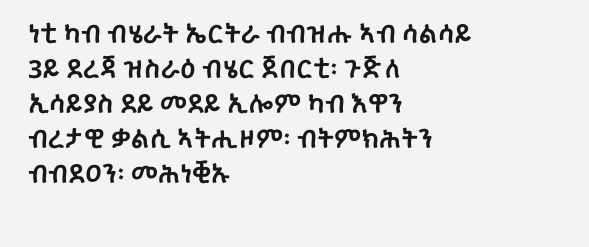ነቲ ካብ ብሄራት ኤርትራ ብብዝሑ ኣብ ሳልሳይ 3ይ ደረጃ ዝስራዕ ብሄር ጀበርቲ፡ ጉጅለ ኢሳይያስ ደይ መደይ ኢሎም ካብ እዋን ብረታዊ ቃልሲ ኣትሒዞም፡ ብትምክሕትን ብብደዐን፡ መሕነቒኡ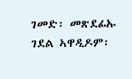ገመድ፡ መጽደፊኡ ገደል ኣዋዲዶም፡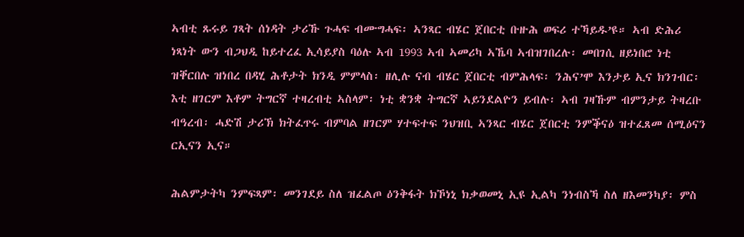ኣብቲ ጹሩይ ገጻት ሰነዳት ታሪኹ ጉሓፍ ብሙግሓፍ፡ ኣንጻር ብሄር ጀበርቲ ቡዙሕ ወፍሪ ተኻይዱ’ዩ። ኣብ ድሕሪ ነጻነት ውን ብጋህዲ ከይተረፈ ኢሳይያስ ባዕሉ ኣብ 1993 ኣብ ኣመሪካ ኣኼባ ኣብዝገበረሉ፡ መበገሲ ዘይነበሮ ነቲ ዝቐርበሉ ዝነበረ በዳሂ ሕቶታት ክንዲ ምምላስ፡ ዘሊሉ ናብ ብሄር ጀበርቲ ብምሕላፍ፡ ንሕና’ሞ እንታይ ኢና ክንገብር፡ እቲ ዘገርም እቶም ትግርኛ ተዛረብቲ ኣስላም፡ ነቲ ቋንቋ ትግርኛ ኣይንደልዮን ይብሉ፡ ኣብ ገዛኹም ብምንታይ ትዛረቡ ብዓረብ፡ ሓድሽ ታሪኽ ክትፈጥሩ ብምባል ዘገርም ሃተፍተፍ ንህዝቢ ኣንጻር ብሄር ጀበርቲ ንምቕናዕ ዝተፈጸመ ሰሚዕናን ርኢናን ኢና።

ሕልምታትካ ንምፍጻም፡ መንገደይ ስለ ዝፈልጦ ዕንቅፋት ክኾነኒ ክቃወመኒ ኢዩ ኢልካ ንነብስኻ ስለ ዘእመንካያ፡ ምስ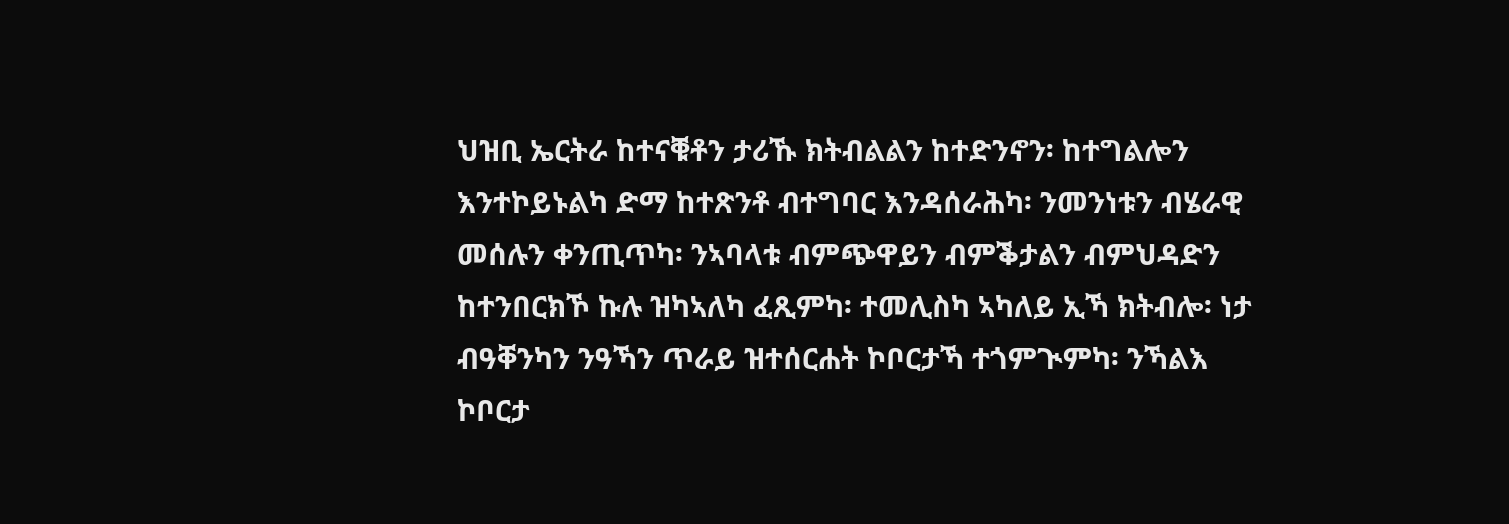ህዝቢ ኤርትራ ከተናቑቶን ታሪኹ ክትብልልን ከተድንኖን፡ ከተግልሎን እንተኮይኑልካ ድማ ከተጽንቶ ብተግባር እንዳሰራሕካ፡ ንመንነቱን ብሄራዊ መሰሉን ቀንጢጥካ፡ ንኣባላቱ ብምጭዋይን ብምቕታልን ብምህዳድን ከተንበርክኾ ኩሉ ዝካኣለካ ፈጺምካ፡ ተመሊስካ ኣካለይ ኢኻ ክትብሎ፡ ነታ ብዓቐንካን ንዓኻን ጥራይ ዝተሰርሐት ኮቦርታኻ ተጎምጒምካ፡ ንኻልእ ኮቦርታ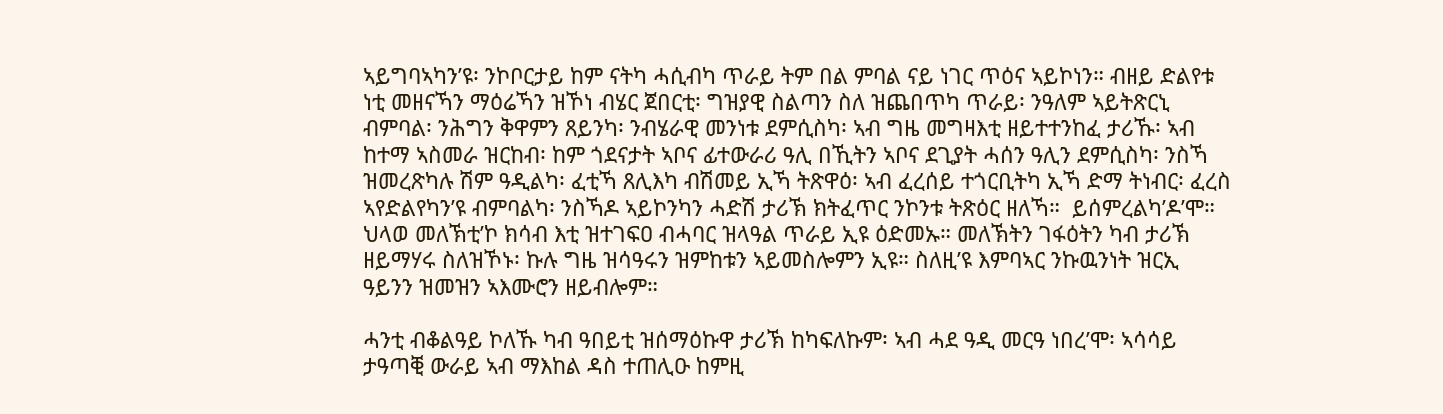ኣይግባኣካን’ዩ፡ ንኮቦርታይ ከም ናትካ ሓሲብካ ጥራይ ትም በል ምባል ናይ ነገር ጥዕና ኣይኮነን። ብዘይ ድልየቱ  ነቲ መዘናኻን ማዕሬኻን ዝኾነ ብሄር ጀበርቲ፡ ግዝያዊ ስልጣን ስለ ዝጨበጥካ ጥራይ፡ ንዓለም ኣይትጽርኒ ብምባል፡ ንሕግን ቅዋምን ጸይንካ፡ ንብሄራዊ መንነቱ ደምሲስካ፡ ኣብ ግዜ መግዛእቲ ዘይተተንከፈ ታሪኹ፡ ኣብ ከተማ ኣስመራ ዝርከብ፡ ከም ጎደናታት ኣቦና ፊተውራሪ ዓሊ በኺትን ኣቦና ደጊያት ሓሰን ዓሊን ደምሲስካ፡ ንስኻ ዝመረጽካሉ ሽም ዓዲልካ፡ ፈቲኻ ጸሊእካ ብሽመይ ኢኻ ትጽዋዕ፡ ኣብ ፈረሰይ ተጎርቢትካ ኢኻ ድማ ትነብር፡ ፈረስ ኣየድልየካን’ዩ ብምባልካ፡ ንስኻዶ ኣይኮንካን ሓድሽ ታሪኽ ክትፈጥር ንኮንቱ ትጽዕር ዘለኻ።  ይሰምረልካ’ዶ’ሞ። ህላወ መለኽቲ’ኮ ክሳብ እቲ ዝተገፍዐ ብሓባር ዝላዓል ጥራይ ኢዩ ዕድመኡ። መለኽትን ገፋዕትን ካብ ታሪኽ ዘይማሃሩ ስለዝኾኑ፡ ኩሉ ግዜ ዝሳዓሩን ዝምከቱን ኣይመስሎምን ኢዩ። ስለዚ’ዩ እምባኣር ንኩዉንነት ዝርኢ ዓይንን ዝመዝን ኣእሙሮን ዘይብሎም።

ሓንቲ ብቆልዓይ ኮለኹ ካብ ዓበይቲ ዝሰማዕኩዋ ታሪኽ ከካፍለኩም፡ ኣብ ሓደ ዓዲ መርዓ ነበረ’ሞ፡ ኣሳሳይ ታዓጣቒ ውራይ ኣብ ማእከል ዳስ ተጠሊዑ ከምዚ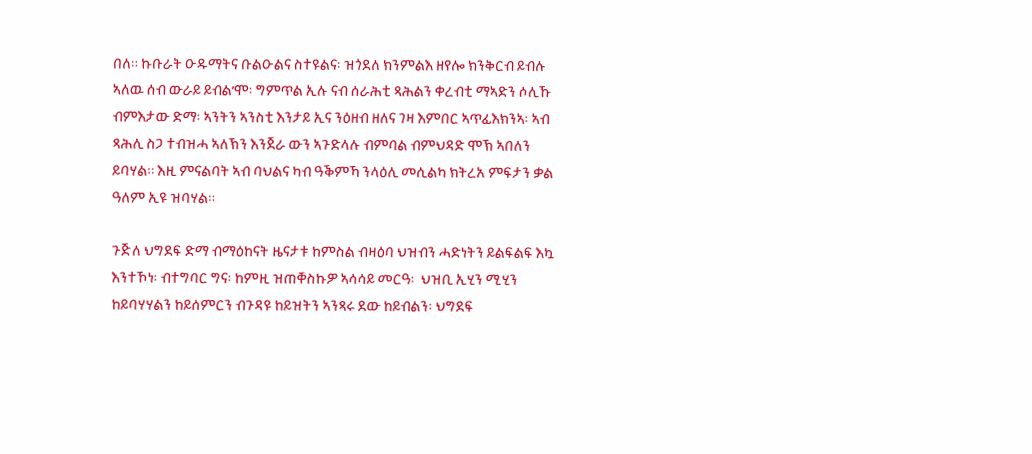በለ። ኩቡራት ዑዱማትና ቡልዑልና ስተዩልና፡ ዝጎደለ ክንምልእ ዘየሎ ክንቅርብ ይብሉ ኣለዉ ሰብ ውራይ ይብል’ሞ፡ ግምጥል ኢሉ ናብ ሰራሕቲ ጻሕልን ቀረብቲ ማኣድን ሶሊኹ ብምእታው ድማ፡ ኣንትን ኣንስቲ እንታይ ኢና ንዕዘብ ዘለና ገዛ እምበር ኣጥፊእክንኣ፡ ኣብ ጻሕሊ ስጋ ተብዝሓ ኣለኽን እንጀራ ውን ኣጉድላሉ ብምባል ብምህዳድ ሞኽ ኣበለን ይባሃል። እዚ ምናልባት ኣብ ባህልና ካብ ዓቕምኻ ንላዕሊ መሲልካ ክትረአ ምፍታን ቃል ዓለም ኢዩ ዝባሃል።

ጉጅለ ህግደፍ ድማ ብማዕከናት ዜናታቱ ከምስል ብዛዕባ ህዝብን ሓድነትን ይልፍልፍ እኳ እንተኾነ፡ ብተግባር ግና፡ ከምዚ ዝጠቐስኩዎ ኣሳሳይ መርዓ፡  ህዝቢ ኢሂን ሚሂን ከይባሃሃልን ከይሰምርን ብጉዳዩ ከይዝትን ኣንጻሩ ደው ከይብልን፡ ህግደፍ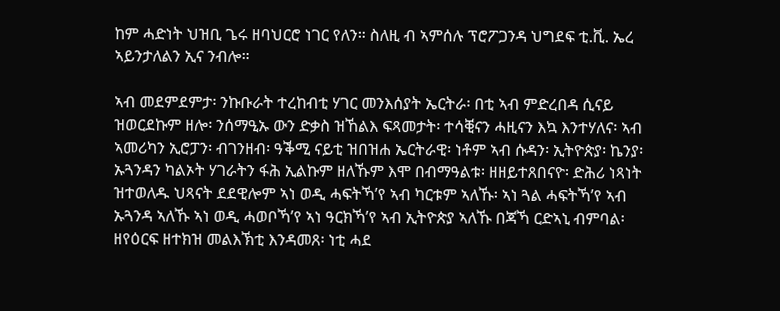ከም ሓድነት ህዝቢ ጌሩ ዘባህርሮ ነገር የለን። ስለዚ ብ ኣምሰሉ ፕሮፖጋንዳ ህግደፍ ቲ.ቪ. ኤረ ኣይንታለልን ኢና ንብሎ።

ኣብ መደምደምታ፡ ንኩቡራት ተረከብቲ ሃገር መንእሰያት ኤርትራ፡ በቲ ኣብ ምድረበዳ ሲናይ ዝወርደኩም ዘሎ፡ ንሰማዒኡ ውን ድቃስ ዝኸልእ ፍጻመታት፡ ተሳቒናን ሓዚናን እኳ እንተሃለና፡ ኣብ ኣመሪካን ኢሮፓን፡ ብገንዘብ፡ ዓቕሚ ናይቲ ዝበዝሐ ኤርትራዊ፡ ነቶም ኣብ ሱዳን፡ ኢትዮጵያ፡ ኬንያ፡ ኡጓንዳን ካልኦት ሃገራትን ፋሕ ኢልኩም ዘለኹም እሞ በብማዓልቱ፡ ዘዘይተጸበናዮ፡ ድሕሪ ነጻነት ዝተወለዱ ህጻናት ደደዊሎም ኣነ ወዲ ሓፍትኻ’የ ኣብ ካርቱም ኣለኹ፡ ኣነ ጓል ሓፍትኻ’የ ኣብ ኡጓንዳ ኣለኹ ኣነ ወዲ ሓወቦኻ’የ ኣነ ዓርክኻ’የ ኣብ ኢትዮጵያ ኣለኹ በጃኻ ርድኣኒ ብምባል፡ ዘየዕርፍ ዘተክዝ መልእኽቲ እንዳመጸ፡ ነቲ ሓደ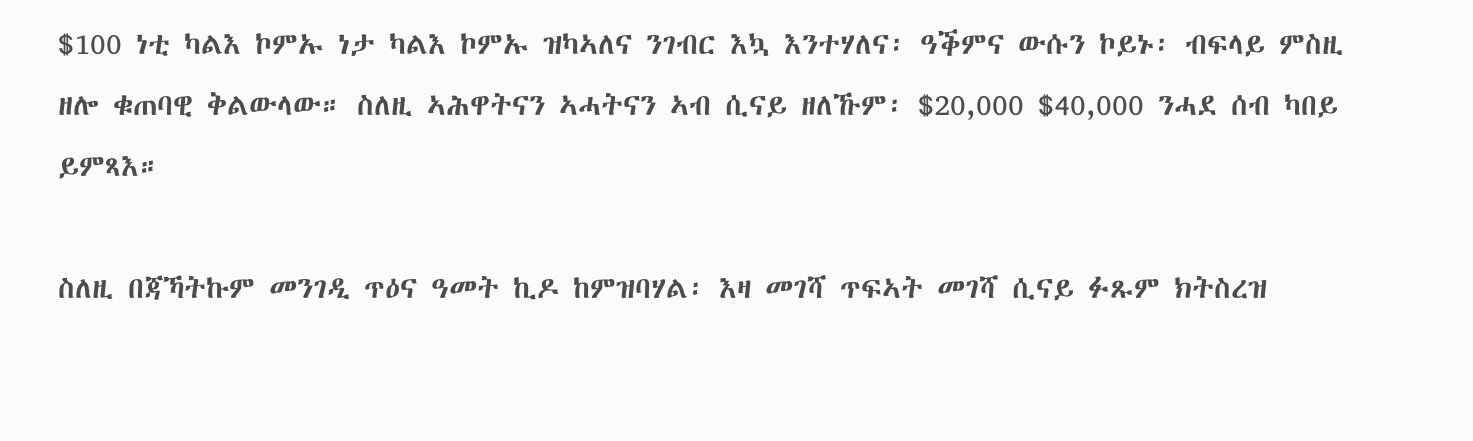$100 ነቲ ካልእ ኮምኡ ነታ ካልእ ኮምኡ ዝካኣለና ንገብር እኳ እንተሃለና፡ ዓቕምና ውሱን ኮይኑ፡ ብፍላይ ምስዚ ዘሎ ቁጠባዊ ቅልውላው። ስለዚ ኣሕዋትናን ኣሓትናን ኣብ ሲናይ ዘለኹም፡ $20,000 $40,000 ንሓደ ሰብ ካበይ ይምጻእ።

ስለዚ በጃኻትኩም መንገዲ ጥዕና ዓመት ኪዶ ከምዝባሃል፡ እዛ መገሻ ጥፍኣት መገሻ ሲናይ ፉጹም ክትስረዝ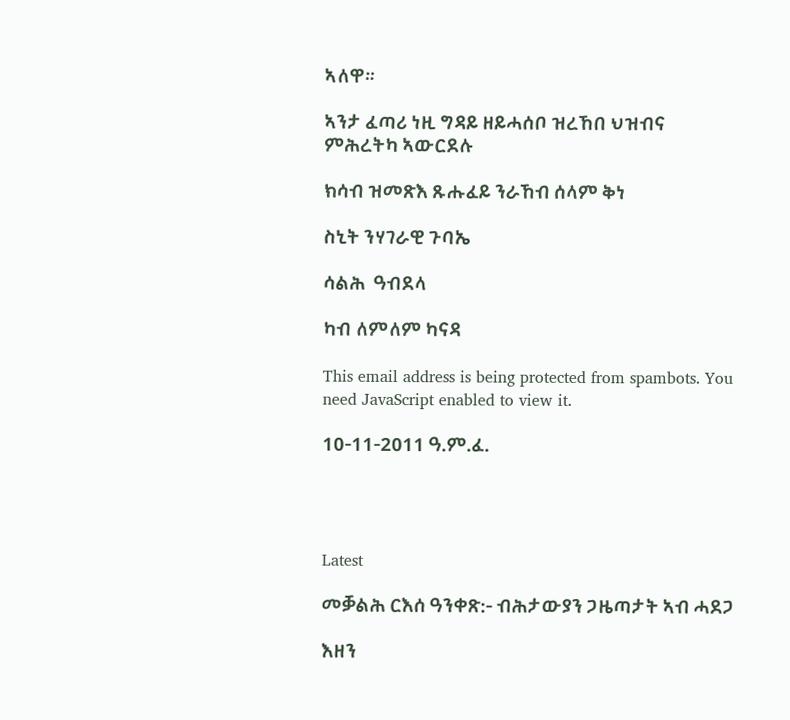ኣለዋ።

ኣንታ ፈጣሪ ነዚ ግዳይ ዘይሓሰቦ ዝረኸበ ህዝብና ምሕረትካ ኣውርደሉ

ክሳብ ዝመጽእ ጹሑፈይ ንራኸብ ሰላም ቅነ

ስኒት ንሃገራዊ ጉባኤ

ሳልሕ  ዓብደላ

ካብ ለምለም ካናዳ

This email address is being protected from spambots. You need JavaScript enabled to view it.

10-11-2011 ዓ.ም.ፈ.




Latest

መቓልሕ ርእሰ ዓንቀጽ:- ብሕታውያን ጋዜጣታት ኣብ ሓደጋ

እዘን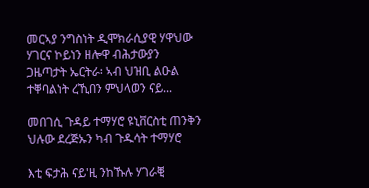መርኣያ ንግስነት ዲሞክራሲያዊ ሃዋህው ሃገርና ኮይነን ዘሎዋ ብሕታውያን ጋዜጣታት ኤርትራ፡ ኣብ ህዝቢ ልዑል ተቐባልነት ረኺበን ምህላወን ናይ...

መበገሲ ጉዳይ ተማሃሮ ዩኒቨርስቲ ጠንቅን ህሉው ደረጅኡን ካብ ጉዱሳት ተማሃሮ

እቲ ፍታሕ ናይ'ዚ ንከኹሉ ሃገራቒ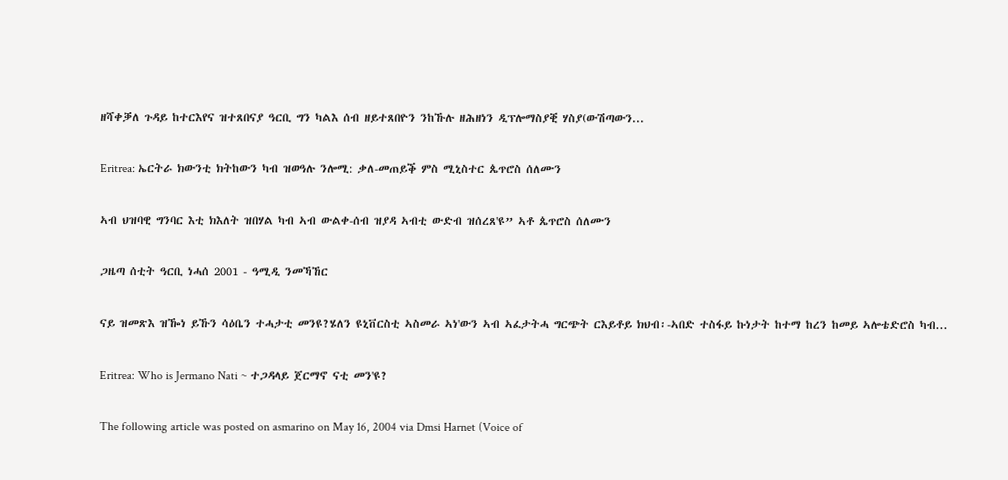ዘሻቀቓለ ጉዳይ ከተርእየና ዝተጸበናያ ዓርቢ ግን ካልእ ሰብ ዘይተጸበዮን ንከኹሉ ዘሕዘነን ዲፕሎማስያቒ ሃስያ(ውሽጣውን...

Eritrea: ኤርትራ ክውንቲ ክትከውን ካብ ዝወዓሉ ንሎሚ: ቃለ-መጠይቕ ምስ ሚኒስተር ጴጥሮስ ሰለሙን

ኣብ ህዝባዊ ግንባር እቲ ክእለት ዝበሃል ካብ ኣብ ውልቀ-ሰብ ዝያዳ ኣብቲ ውድብ ዝሰረጸ'ዩ” ኣቶ ጴጥሮስ ሰለሙን

ጋዜጣ ሰቲት ዓርቢ ነሓሰ 2001 - ዓሚዲ ንመኻኸር

ናይ ዝመጽእ ዝዀነ ይኹን ሳዕቤን ተሓታቲ መንዩ?ሄለን ዩኒቨርስቲ ኣስመራ ኣነ'ውን ኣብ ኣፈታትሓ ግርጭት ርእይቶይ ክህብ፡-ኣበድ ተስፋይ ኩነታት ከተማ ከረን ከመይ ኣሎቴድሮስ ካብ...

Eritrea: Who is Jermano Nati ~ ተጋዳላይ ጀርማኖ ናቲ መን'ዩ?

The following article was posted on asmarino on May 16, 2004 via Dmsi Harnet (Voice of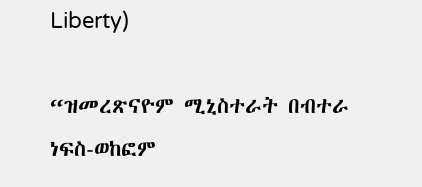Liberty)

“ዝመረጽናዮም ሚኒስተራት በብተራ ነፍስ-ወከፎም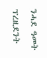ንሓደ ዓመት ፕረዚደንት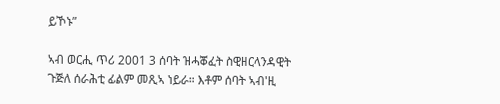ይኾኑ”

ኣብ ወርሒ ጥሪ 2001 3 ሰባት ዝሓቖፈት ስዊዘርላንዳዊት ጉጅለ ሰራሕቲ ፊልም መጺኣ ነይራ። እቶም ሰባት ኣብ'ዚ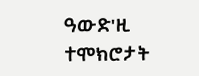ዓውድ'ዚ ተሞክሮታት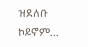ዝደለቡ ኮይኖም...